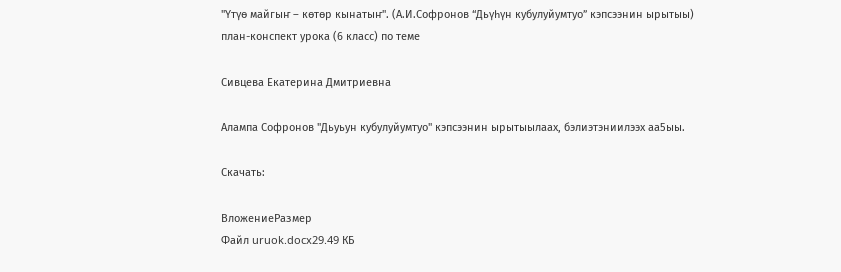"Үтүө майгыҥ – көтөр кынатыҥ". (А.И.Софронов “Дьүһүн кубулуйумтуо” кэпсээнин ырытыы)
план-конспект урока (6 класс) по теме

Сивцева Екатерина Дмитриевна

Алампа Софронов "Дьуьун кубулуйумтуо" кэпсээнин ырытыылаах, бэлиэтэниилээх аа5ыы.

Скачать:

ВложениеРазмер
Файл uruok.docx29.49 КБ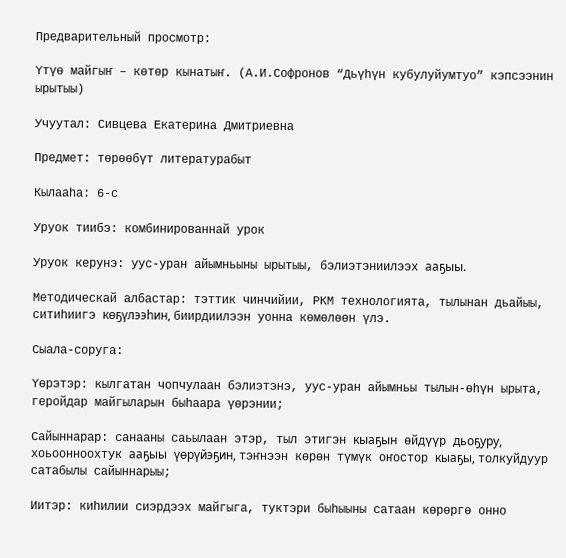Предварительный просмотр:

Үтүө майгыҥ – көтөр кынатыҥ. (А.И.Софронов “Дьүһүн кубулуйумтуо” кэпсээнин ырытыы)

Учуутал: Сивцева Екатерина Дмитриевна

Предмет: төрөөбүт литературабыт

Кылааһа: 6-с

Уруок тиибэ: комбинированнай урок

Уруок керунэ: уус-уран айымньыны ырытыы, бэлиэтэниилээх ааҕыы.

Методическай албастар: тэттик чинчийии, РКМ технологията, тылынан дьайыы, ситиһиигэ көҕүлээһин, биирдиилээн уонна көмөлөөн үлэ.

Сыала-соруга:

Үөрэтэр: кылгатан чопчулаан бэлиэтэнэ, уус-уран айымньы тылын-өһүн ырыта, геройдар майгыларын быһаара үөрэнии;

Сайыннарар: санааны саьылаан этэр, тыл этигэн кыаҕын өйдүүр дьоҕуру, хоьоонноохтук ааҕыы үөрүйэҕин, тэҥнээн көрөн түмүк оҥостор кыаҕы, толкуйдуур сатабылы сайыннарыы;

Иитэр: киһилии сиэрдээх майгыга, туктэри быһыыны сатаан көрөргө онно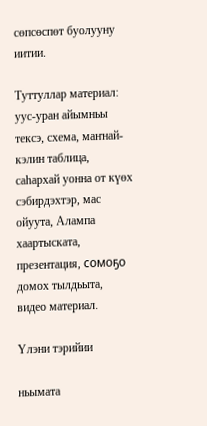сөпсөспөт буолууну иитии.

Туттуллар материал: уус-уран айымньы тексэ, схема, маҥнай-кэлин таблица, саһархай уонна от күөх сэбирдэхтэр, мас ойуута, Алампа хаартыската, презентация, сомоҕо домох тылдьыта, видео материал.

Үлэни тэрийии

ньымата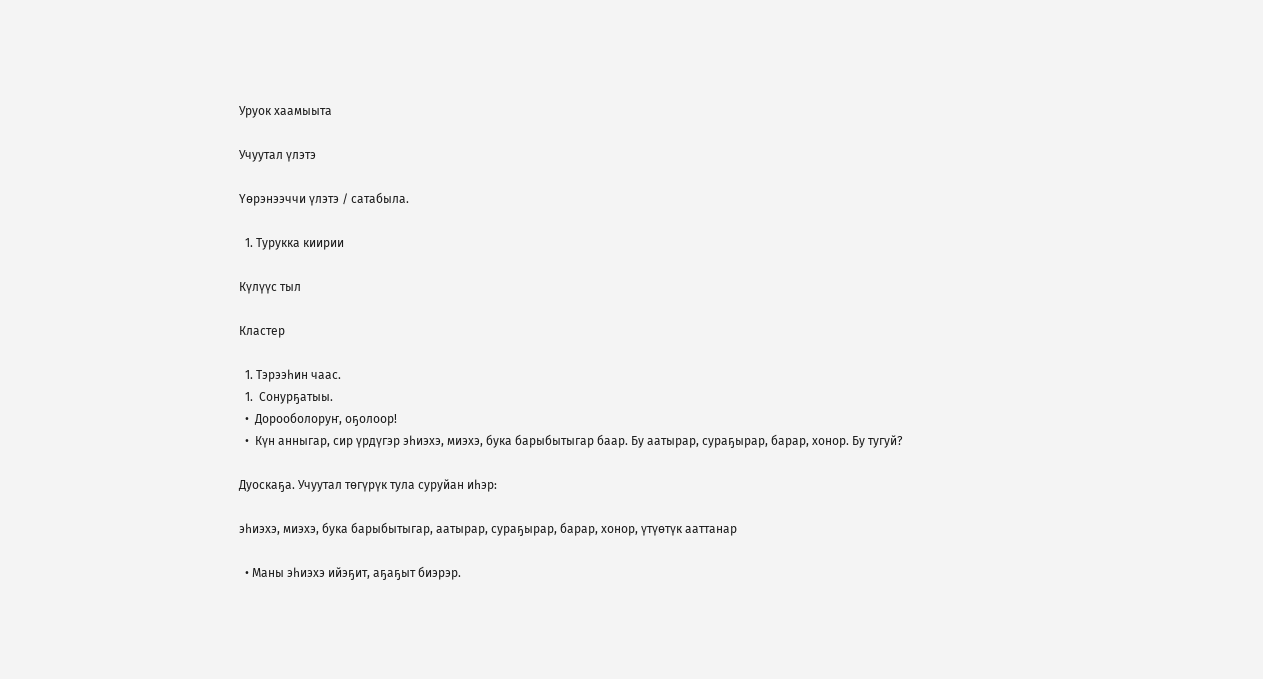Уруок хаамыыта

Учуутал үлэтэ

Үөрэнээччи үлэтэ / сатабыла.

  1. Турукка киирии

Күлүүс тыл

Кластер

  1. Тэрээһин чаас.
  1.  Сонурҕатыы.
  •  Дорооболоруҥ, оҕолоор!
  •  Күн анныгар, сир үрдүгэр эһиэхэ, миэхэ, бука барыбытыгар баар. Бу аатырар, сураҕырар, барар, хонор. Бу тугуй?

Дуоскаҕа. Учуутал төгүрүк тула суруйан иһэр:

эһиэхэ, миэхэ, бука барыбытыгар, аатырар, сураҕырар, барар, хонор, үтүөтүк ааттанар

  • Маны эһиэхэ ийэҕит, аҕаҕыт биэрэр.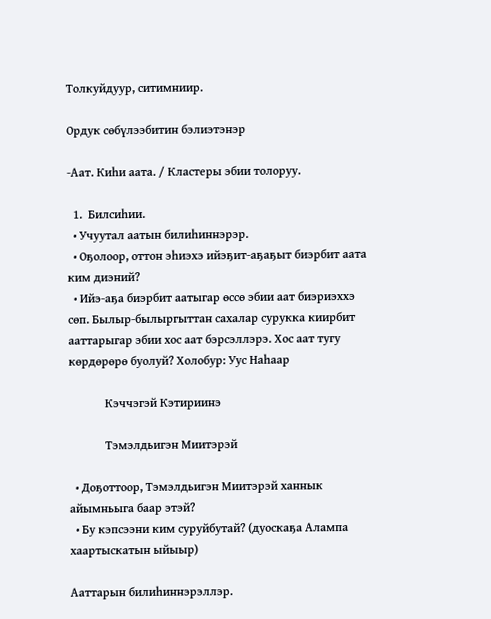Толкуйдуур, ситимниир.

Ордук сөбүлээбитин бэлиэтэнэр

-Аат. Киһи аата. / Кластеры эбии толоруу.

  1.  Билсиһии.
  • Учуутал аатын билиһиннэрэр.
  • Оҕолоор, оттон эһиэхэ ийэҕит-аҕаҕыт биэрбит аата ким диэний?
  • Ийэ-аҕа биэрбит аатыгар өссө эбии аат биэриэххэ сөп. Былыр-былыргыттан сахалар сурукка киирбит ааттарыгар эбии хос аат бэрсэллэрэ. Хос аат тугу көрдөрөрө буолуй? Холобур: Уус Наһаар

            Кэччэгэй Кэтириинэ

            Тэмэлдьигэн Миитэрэй

  • Доҕоттоор, Тэмэлдьигэн Миитэрэй ханнык айымньыга баар этэй?
  • Бу кэпсээни ким суруйбутай? (дуоскаҕа Алампа хаартыскатын ыйыыр)

Ааттарын билиһиннэрэллэр.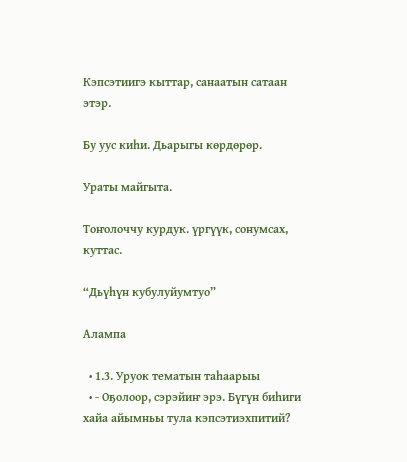Кэпсэтиигэ кыттар, санаатын сатаан этэр.

Бу уус киһи. Дьарыгы көрдөрөр.

Ураты майгыта.

Тоҥолоччу курдук. үргүүк, сонумсах, куттас.

“Дьүһүн кубулуйумтуо”

Алампа

  • 1.3. Уруок тематын таһаарыы
  • - Оҕолоор, сэрэйиҥ эрэ. Бүгүн биһиги хайа айымньы тула кэпсэтиэхпитий?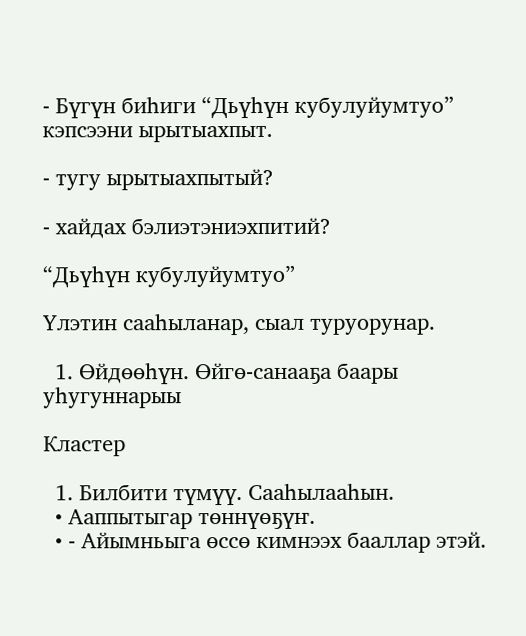- Бүгүн биһиги “Дьүһүн кубулуйумтуо” кэпсээни ырытыахпыт.

- тугу ырытыахпытый?

- хайдах бэлиэтэниэхпитий?

“Дьүһүн кубулуйумтуо”

Үлэтин сааһыланар, сыал туруорунар.

  1. Өйдөөһүн. Өйгө-санааҕа баары уһугуннарыы

Кластер

  1. Билбити түмүү. Сааһылааһын.
  • Ааппытыгар төннүөҕүҥ.
  • - Айымньыга өссө кимнээх бааллар этэй.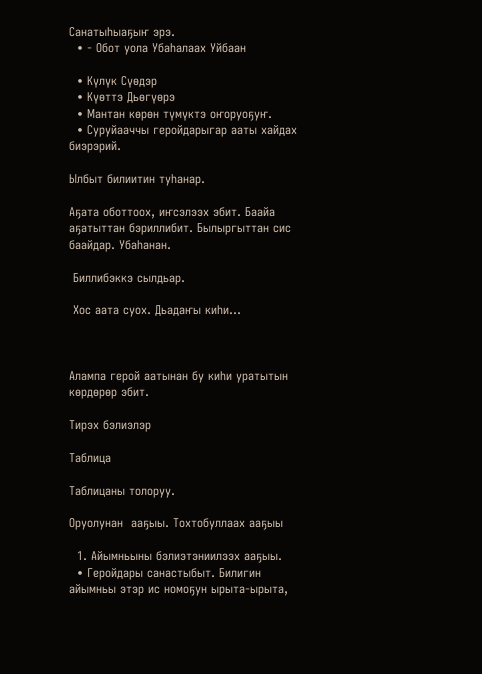Санатыһыаҕыҥ эрэ.
  • - Обот уола Убаһалаах Уйбаан

  • Күлүк Сүөдэр
  • Күөттэ Дьөгүөрэ
  • Мантан көрөн түмүктэ оҥоруоҕуҥ.
  • Суруйааччы геройдарыгар ааты хайдах биэрэрий.

Ылбыт билиитин туһанар.

Аҕата оботтоох, иҥсэлээх эбит. Баайа аҕатыттан бэриллибит. Былыргыттан сис баайдар. Убаһанан.

 Биллибэккэ сылдьар.

 Хос аата суох. Дьадаҥы киһи...



Алампа герой аатынан бу киһи уратытын көрдөрөр эбит.

Тирэх бэлиэлэр

Таблица

Таблицаны толоруу.

Оруолунан  ааҕыы. Тохтобуллаах ааҕыы

  1. Айымньыны бэлиэтэниилээх ааҕыы.
  • Геройдары санастыбыт. Билигин айымньы этэр ис номоҕун ырыта-ырыта,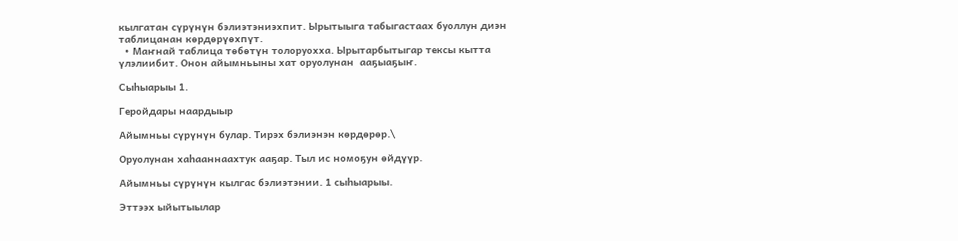кылгатан сүрүнүн бэлиэтэниэхпит. Ырытыыга табыгастаах буоллун диэн таблицанан көрдөрүөхпүт.
  • Маҥнай таблица төбөтүн толоруохха. Ырытарбытыгар тексы кытта үлэлиибит. Онон айымньыны хат оруолунан  ааҕыаҕыҥ.

Сыһыарыы 1.

Геройдары наардыыр

Айымньы сүрүнүн булар. Тирэх бэлиэнэн көрдөрөр.\

Оруолунан хаһааннаахтук ааҕар. Тыл ис номоҕун өйдүүр.

Айымньы сүрүнүн кылгас бэлиэтэнии. 1 сыһыарыы.

Эттээх ыйытыылар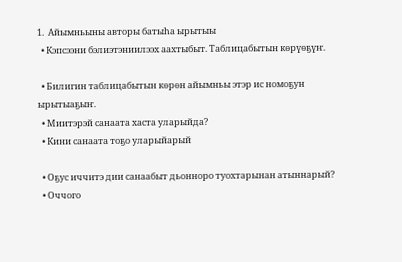1.  Айымньыны авторы батыһа ырытыы
  • Кэпсээни бэлиэтэниилээх аахтыбыт. Таблицабытын көрүөҕүҥ.

  • Билигин таблицабытын көрөн айымньы этэр ис номоҕун ырытыаҕыҥ.
  • Миитэрэй санаата хаста уларыйда?
  • Кини санаата тоҕо уларыйарый

  • Оҕус иччитэ дии санаабыт дьонноро туохтарынан атыннарый?
  • Оччого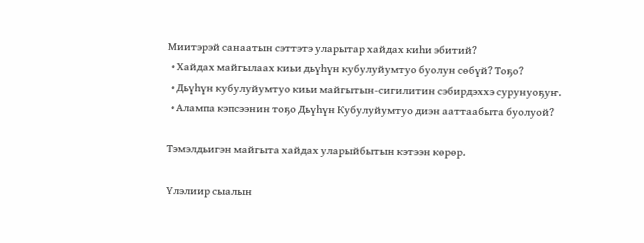Миитэрэй санаатын сэттэтэ уларытар хайдах киһи эбитий?
  • Хайдах майгылаах киьи дьүһүн кубулуйумтуо буолун сөбүй? Тоҕо?
  • Дьүһүн кубулуйумтуо киьи майгытын-сигилитин сэбирдэххэ сурунуоҕуҥ.
  • Алампа кэпсээнин тоҕо Дьүһүн Кубулуйумтуо диэн ааттаабыта буолуой?

Тэмэлдьигэн майгыта хайдах уларыйбытын кэтээн көрөр.

Үлэлиир сыалын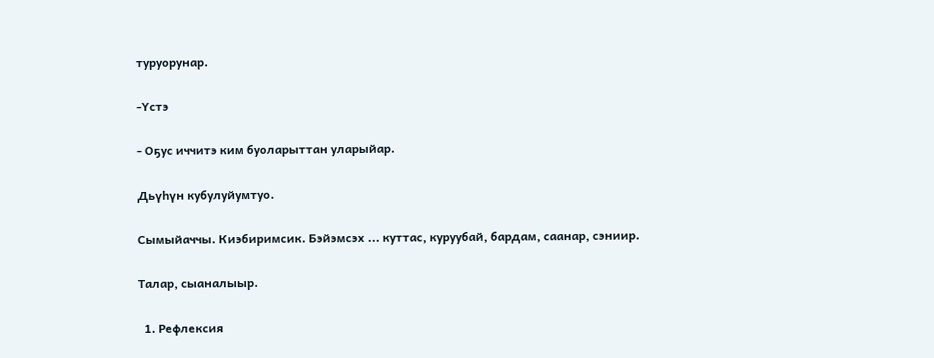туруорунар.

-Үстэ

- Оҕус иччитэ ким буоларыттан уларыйар.

Дьүһүн кубулуйумтуо.

Сымыйаччы. Киэбиримсик. Бэйэмсэх ... куттас, куруубай, бардам, саанар, сэниир.

Талар, сыаналыыр.

  1. Рефлексия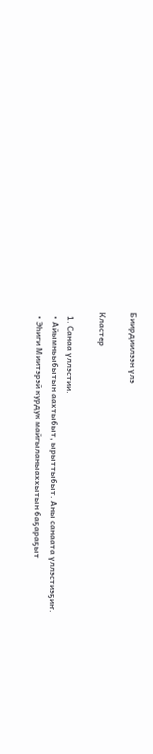Биирдиилээн үлэ

Кластер

  1. Санаа үллэстии.
  • Айымньыбытын аахтыбыт, ырыттыбыт. Аны санаата үллэстиэҕиҥ.
  • Эһиги Миитэрэй курдук майгыланыаххытын баҕараҕыт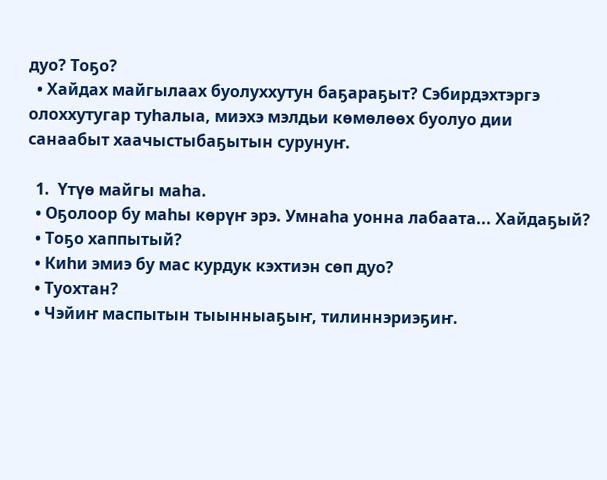дуо? Тоҕо?
  • Хайдах майгылаах буолуххутун баҕараҕыт? Сэбирдэхтэргэ олоххутугар туһалыа, миэхэ мэлдьи көмөлөөх буолуо дии санаабыт хаачыстыбаҕытын сурунуҥ.

  1.  Үтүө майгы маһа.
  • Оҕолоор бу маһы көрүҥ эрэ. Умнаһа уонна лабаата... Хайдаҕый?
  • Тоҕо хаппытый?
  • Киһи эмиэ бу мас курдук кэхтиэн сөп дуо?
  • Туохтан?
  • Чэйиҥ маспытын тыынныаҕыҥ, тилиннэриэҕиҥ.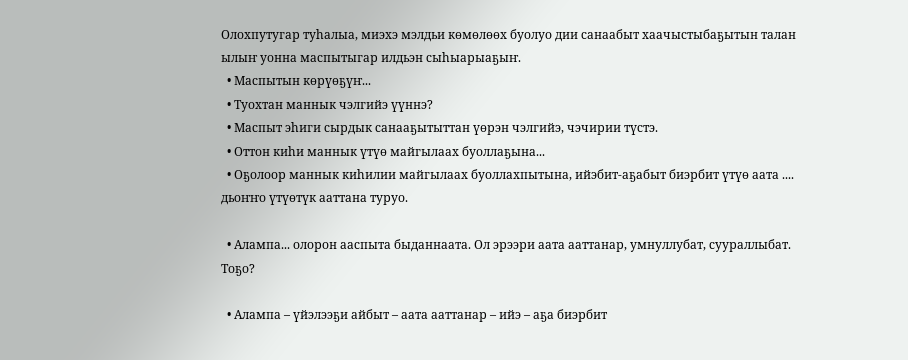Олохпутугар туһалыа, миэхэ мэлдьи көмөлөөх буолуо дии санаабыт хаачыстыбаҕытын талан ылыҥ уонна маспытыгар илдьэн сыһыарыаҕыҥ.
  • Маспытын көрүөҕүҥ...
  • Туохтан маннык чэлгийэ үүннэ?
  • Маспыт эһиги сырдык санааҕытыттан үөрэн чэлгийэ, чэчирии түстэ.
  • Оттон киһи маннык үтүө майгылаах буоллаҕына...
  • Оҕолоор маннык киһилии майгылаах буоллахпытына, ийэбит-аҕабыт биэрбит үтүө аата .... дьоҥҥо үтүөтүк ааттана туруо.

  • Алампа... олорон ааспыта быданнаата. Ол эрээри аата ааттанар, умнуллубат, суураллыбат. Тоҕо?

  • Алампа – үйэлээҕи айбыт – аата ааттанар – ийэ – аҕа биэрбит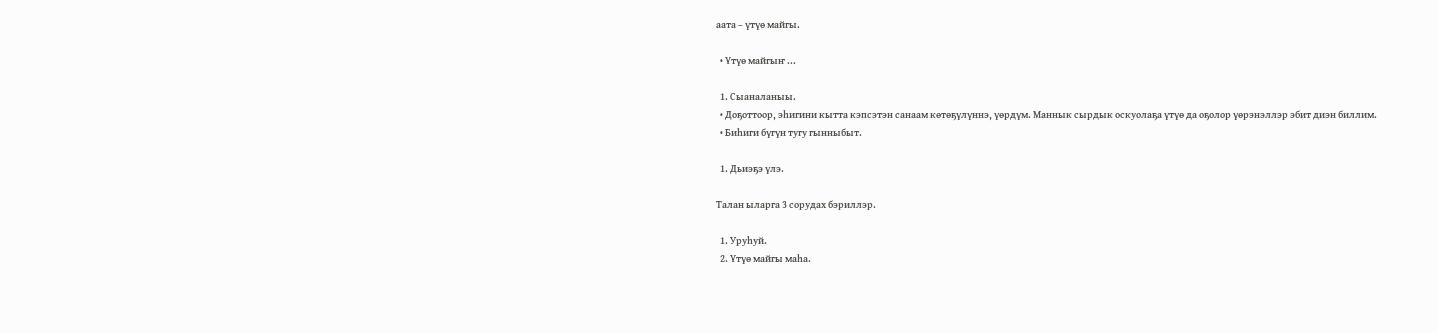аата – үтүө майгы.

  • Үтүө майгыҥ ...

  1. Сыаналаныы.
  • Доҕоттоор, эһигини кытта кэпсэтэн санаам көтөҕүлүннэ, үөрдүм. Маннык сырдык оскуолаҕа үтүө да оҕолор үөрэнэллэр эбит диэн биллим.
  • Биһиги бүгүн тугу гынныбыт.

  1. Дьиэҕэ үлэ.

Талан ыларга 3 сорудах бэриллэр.

  1. Уруһуй.
  2. Үтүө майгы маһа.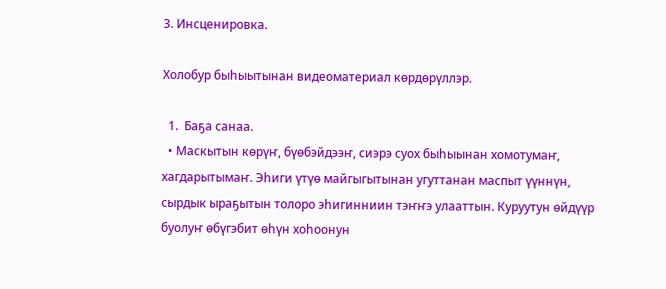3. Инсценировка.

Холобур быһыытынан видеоматериал көрдөрүллэр.

  1.  Баҕа санаа.
  • Маскытын көрүҥ, бүөбэйдээҥ, сиэрэ суох быһыынан хомотумаҥ, хагдарытымаҥ. Эһиги үтүө майгыгытынан угуттанан маспыт үүннүн,  сырдык ыраҕытын толоро эһигинниин тэҥҥэ улааттын. Куруутун өйдүүр буолуҥ өбүгэбит өһүн хоһоонун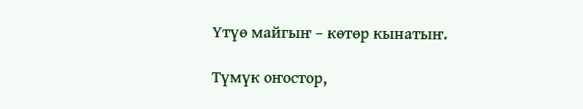Үтүө майгыҥ – көтөр кынатыҥ.

Түмүк оҥостор,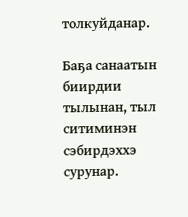толкуйданар.

Баҕа санаатын биирдии тылынан, тыл ситиминэн сэбирдэххэ сурунар.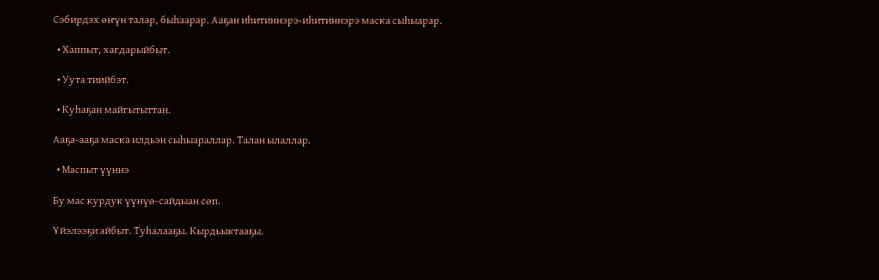Сэбирдэх өҥүн талар, быһаарар. Ааҕан иһитиннэрэ-иһитиннэрэ маска сыһыарар.

  • Хаппыт, хагдарыйбыт.

  • Уута тиийбэт.

  • Куһаҕан майгытыттан.

Ааҕа-ааҕа маска илдьэн сыһыараллар. Талан ылаллар.

  • Маспыт үүннэ

Бу мас курдук үүнүө-сайдыан сөп.

Үйэлээҕи айбыт. Туһалааҕы. Кырдьыктааҕы.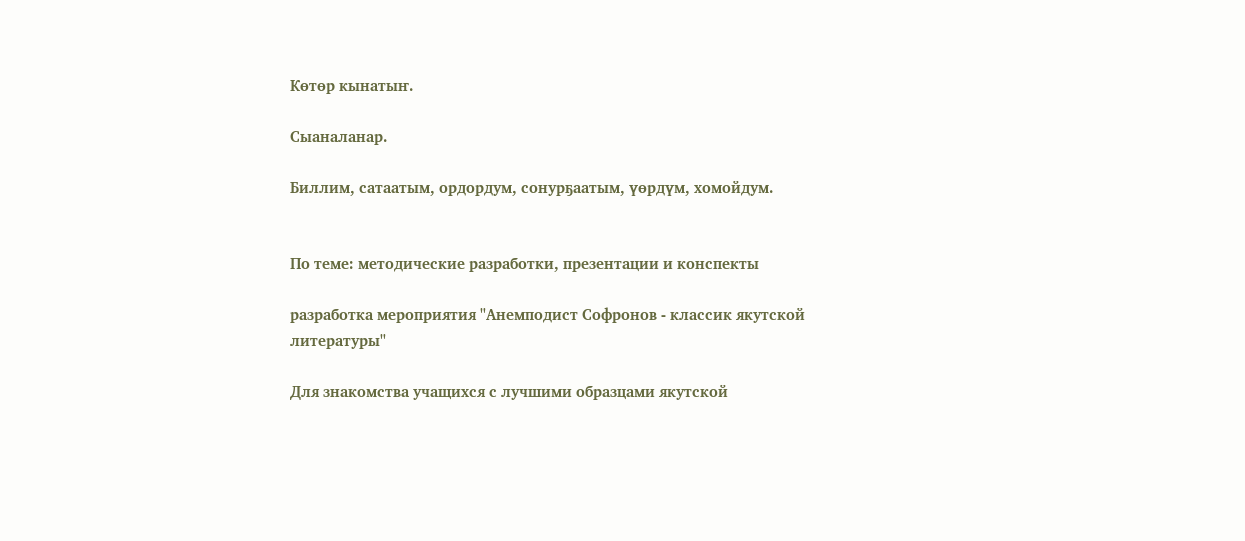Көтөр кынатыҥ.

Сыаналанар.

Биллим, сатаатым, ордордум, сонурҕаатым, үөрдүм, хомойдум.


По теме: методические разработки, презентации и конспекты

разработка мероприятия "Анемподист Софронов - классик якутской литературы"

Для знакомства учащихся с лучшими образцами якутской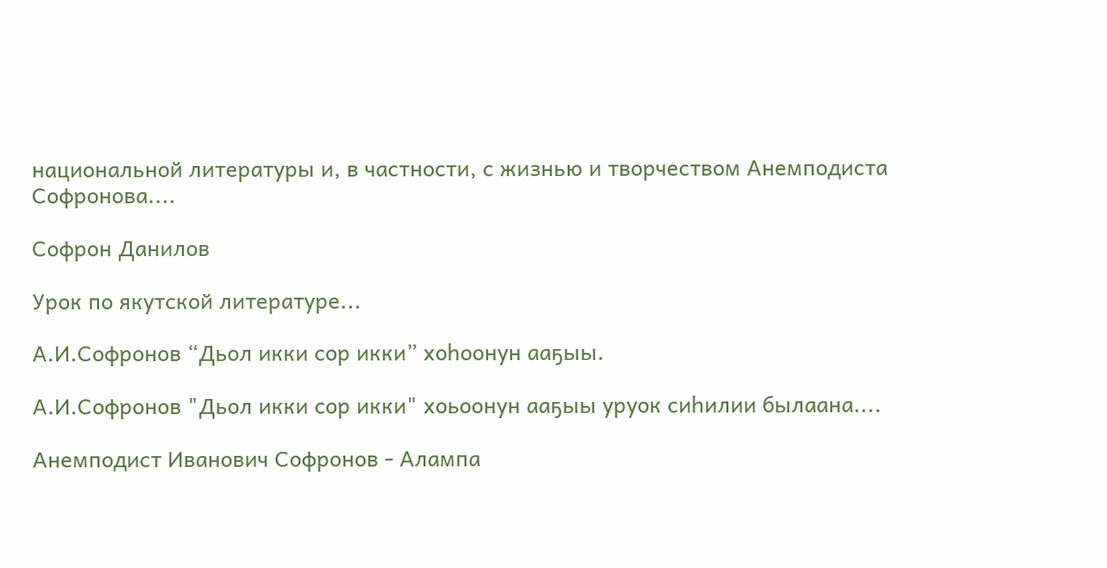национальной литературы и, в частности, с жизнью и творчеством Анемподиста Софронова....

Софрон Данилов

Урок по якутской литературе...

А.И.Софронов “Дьол икки сор икки” хоһоонун ааҕыы.

А.И.Софронов "Дьол икки сор икки" хоьоонун ааҕыы уруок сиһилии былаана....

Анемподист Иванович Софронов - Алампа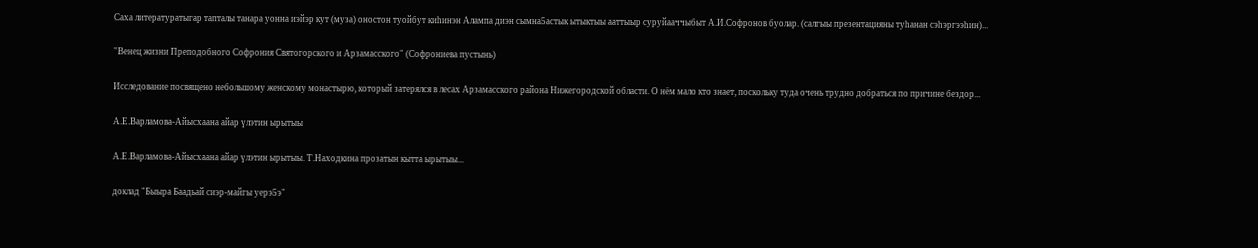Саха литературатыгар тапталы танара уонна иэйэр кут (муза) оностон туойбут киhинэн Алампа диэн сымна5астык ытыктыы ааттыыр суруйааччыбыт А.И.Софронов буолар. (салгыы презентацияны туhанан сэhэргээhин)...

"Венец жизни Преподобного Софрония Святогорского и Арзамасского" (Софрониева пустынь)

Исследование посвящено небольшому женскому монастырю, который затерялся в лесах Арзамасского района Нижегородской области. О нём мало кто знает, поскольку туда очень трудно добраться по причине бездор...

А.Е.Варламова-Айысхаана айар үлэтин ырытыы

А.Е.Варламова-Айысхаана айар үлэтин ырытыы. Т.Находкина прозатын кытта ырытыы...

доклад "Быыра Баадьай сиэр-майгы уерэ5э"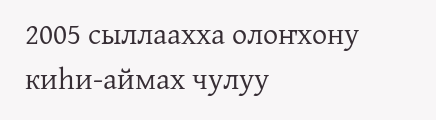2005 сыллаахха олоҥхону киһи-аймах чулуу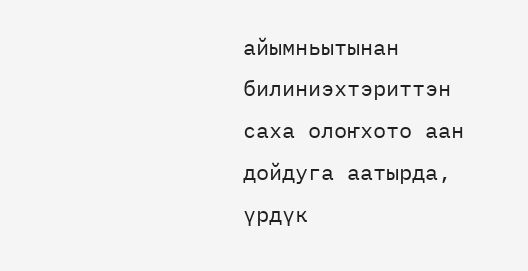айымньытынан билиниэхтэриттэн саха олоҥхото аан дойдуга аатырда, үрдүк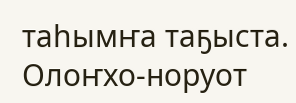таһымҥа таҕыста. Олоҥхо-норуот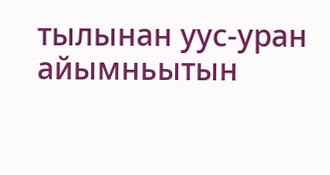тылынан уус-уран айымньытын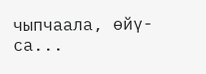чыпчаала, өйү-са...